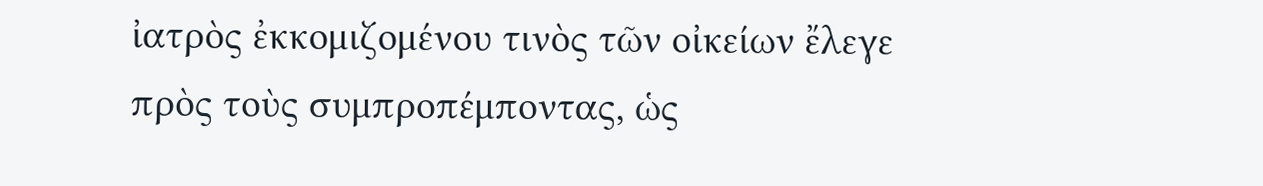ἰατρὸς ἐκκομιζομένου τινὸς τῶν οἰκείων ἔλεγε πρὸς τοὺς συμπροπέμποντας, ὡς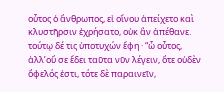οὗτος ὁ ἅνθρωπος, εἰ οἴνου ἀπείχετο καὶ κλυστῆρσιν ἐχρήσατο, οὐκ ἂν ἀπέθανε. τούτῳ δέ τις ὑποτυχών ἔφη · “ὦ οὗτος, ἀλλ’οὔ σε ἔδει ταῦτα νῦν λέγειν, ὅτε οὐδὲν ὄφελός ἐστι, τότε δὲ παραινεῖν,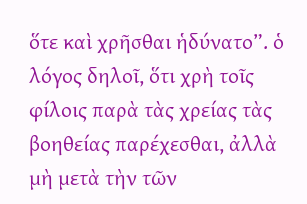ὅτε καὶ χρῆσθαι ἡδύνατο”. ὁ λόγος δηλοῖ, ὅτι χρὴ τοῖς φίλοις παρὰ τὰς χρείας τὰς βοηθείας παρέχεσθαι, ἀλλὰ μὴ μετὰ τὴν τῶν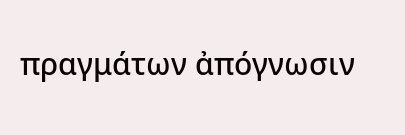πραγμάτων ἀπόγνωσιν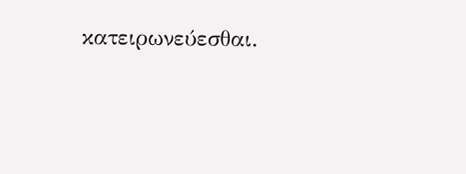κατειρωνεύεσθαι.